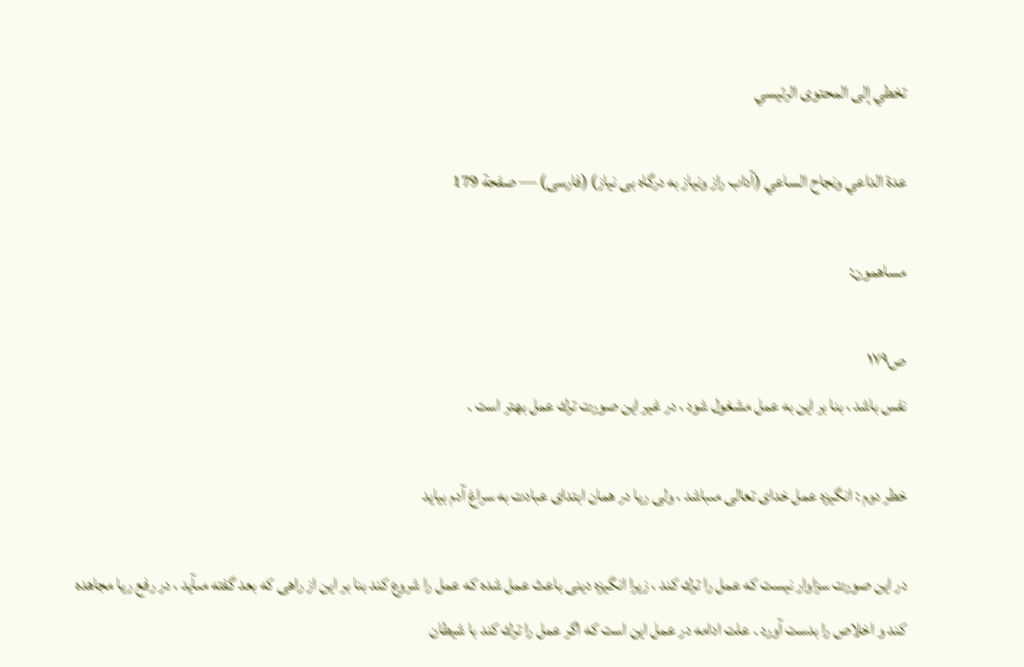تخطي إلى المحتوى الرئيسي

عدة الداعي ونجاح الساعي (آداب راز ونياز به درگاه بى نياز) (فارسى) — صفحة 179

مساهمون:

ص١٧٩
نفس باشد ، بنا بر اين به عمل مشغول شود ، در غير اين صورت ترك عمل بهتر است .

خطر دوم : انگيزه عمل خداى تعالى مىباشد ، ولى ريا در همان ابتداى عبادت به سراغ آدم بيايد

در اين صورت سزاوار نيست كه عمل را ترك كند ، زيرا انگيزه دينى باعث عمل شده كه عمل را شروع كند بنا بر اين از راهى كه بعد گفته مىآيد ، در رفع ريا مجاهده كند و اخلاص را بدست آورد . علت ادامه در عمل اين است كه اگر عمل را ترك كند با شيطان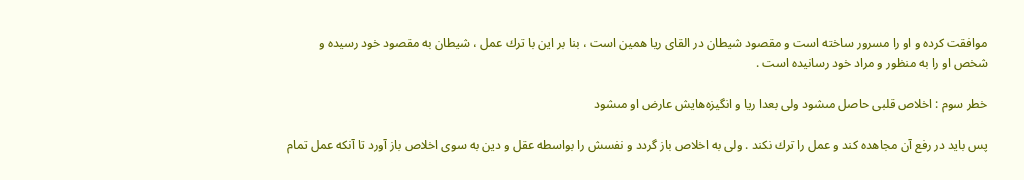موافقت كرده و او را مسرور ساخته است و مقصود شيطان در القاى ريا همين است ، بنا بر اين با ترك عمل ، شيطان به مقصود خود رسيده و شخص او را به منظور و مراد خود رسانيده است .

خطر سوم : اخلاص قلبى حاصل مىشود ولى بعدا ريا و انگيزه‌هايش عارض او مىشود

پس بايد در رفع آن مجاهده كند و عمل را ترك نكند . ولى به اخلاص باز گردد و نفسش را بواسطه عقل و دين به سوى اخلاص باز آورد تا آنكه عمل تمام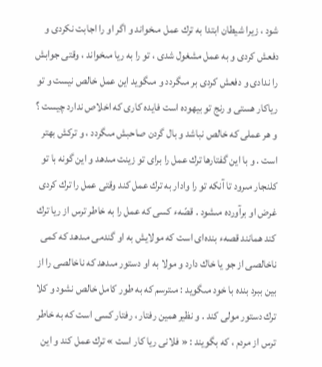شود ، زيرا شيطان ابتدا به ترك عمل مىخواند و اگر او را اجابت نكردى و دفعش كردى و به عمل مشغول شدى ، تو را به ريا مىخواند ، وقتى جوابش را ندادى و دفعش كردى بر مىگردد و مىگويد اين عمل خالص نيست و تو رياكار هستى و رنج تو بيهوده است فايده كارى كه اخلاص ندارد چيست ؟ و هر عملى كه خالص نباشد و بال گردن صاحبش مىگردد ، و تركش بهتر است . و با اين گفتارها ترك عمل را براى تو زينت مىدهد و اين گونه با تو كلنجار مىرود تا آنكه تو را وادار به ترك عمل كند وقتى عمل را ترك كردى غرض او برآورده مىشود . قصّهء كسى كه عمل را به خاطر ترس از ريا ترك كند همانند قصهء بنده‌اى است كه مولايش به او گندمى مىدهد كه كمى ناخالصى از جو يا خاك دارد و مولا به او دستور مىدهد كه ناخالصى را از بين ببرد بنده با خود مىگويد : مىترسم كه به طور كامل خالص نشود و كلا ترك دستور مولى كند . و نظير همين رفتار ، رفتار كسى است كه به خاطر ترس از مردم ، كه بگويند : « فلانى ريا كار است » ترك عمل كند و اين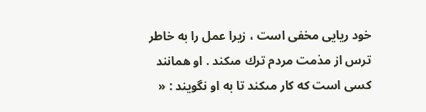خود ريايى مخفى است ، زيرا عمل را به خاطر ترس از مذمت مردم ترك مىكند . او همانند كسى است كه كار مىكند تا به او نگويند : «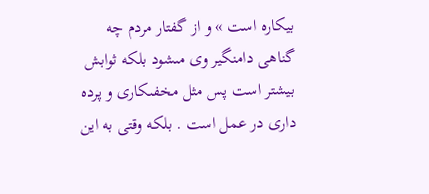بيكاره است » و از گفتار مردم چه گناهى دامنگير وى مىشود بلكه ثوابش بيشتر است پس مثل مخفىكارى و پرده دارى در عمل است . بلكه وقتى به اين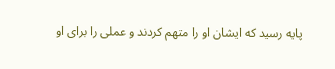پايه رسيد كه ايشان او را متهم كردند و عملى را براى او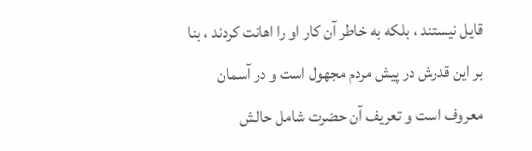قايل نيستند ، بلكه به خاطر آن كار او را اهانت كردند ، بنا بر اين قدرش در پيش مردم مجهول است و در آسمان معروف است و تعريف آن حضرت شامل حالش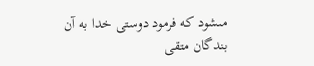مىشود كه فرمود دوستى خدا به آن بندگان متقى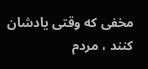مخفى كه وقتى يادشان كنند ، مردم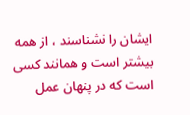ايشان را نشناسند ، از همه بيشتر است و همانند كسى است كه در پنهان عمل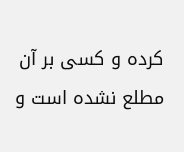كرده و كسى بر آن مطلع نشده است و